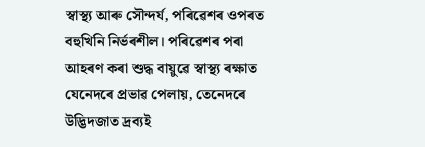স্বাস্থ্য আৰু সৌন্দৰ্য, পৰিৱেশৰ ওপৰত বহুখিনি নিৰ্ভৰশীল। পৰিৱেশৰ পৰা আহৰণ কৰা শুদ্ধ বায়ুৱে স্বাস্থ্য ৰক্ষাত যেনেদৰে প্ৰভাৱ পেলায়, তেনেদৰে উদ্ভিদজাত দ্ৰব্যই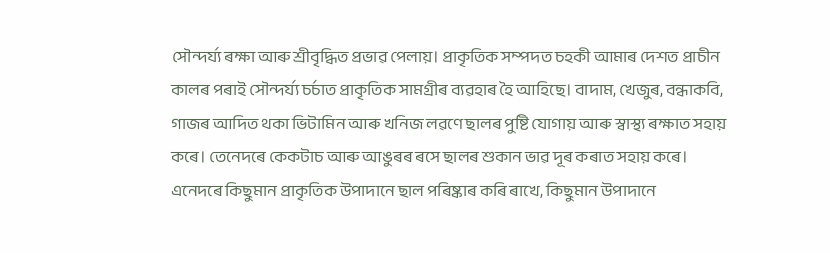সৌন্দৰ্য্য ৰক্ষা আৰু শ্ৰীবৃদ্ধিত প্ৰভাৱ পেলায়। প্ৰাকৃতিক সম্পদত চহকী আমাৰ দেশত প্ৰাচীন কালৰ পৰাই সৌন্দৰ্য্য চৰ্চাত প্ৰাকৃতিক সামগ্ৰীৰ ব্যৱহাৰ হৈ আহিছে। বাদাম, খেজুৰ, বন্ধাকবি, গাজৰ আদিত থকা ভিটামিন আৰু খনিজ লৱণে ছালৰ পুষ্টি যোগায় আৰু স্বাস্থ্য ৰক্ষাত সহায় কৰে। তেনেদৰে কেকটাচ আৰু আঙুৰৰ ৰসে ছালৰ শুকান ভাৱ দূৰ কৰাত সহায় কৰে। এনেদৰে কিছুমান প্ৰাকৃতিক উপাদানে ছাল পৰিষ্কাৰ কৰি ৰাখে, কিছুমান উপাদানে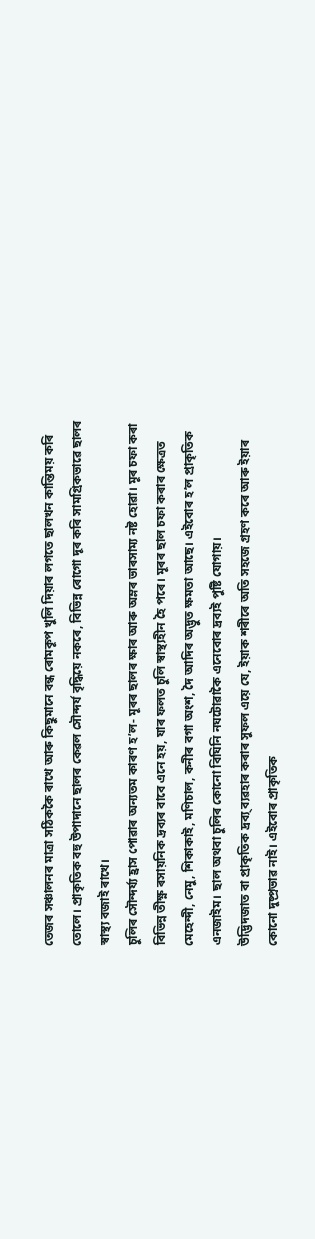তেজৰ সঞ্চালনৰ মাত্ৰা সঠিককৈ ৰাখে আৰু কিছুমানে বন্ধ ৰোমকূপ খুলি দিয়াৰ লগতে ছালখন কান্তিময় কৰি তোলে। প্ৰাকৃতিক বহু উপাদানে ছালৰ কেৱল সৌন্দৰ্য বৃদ্ধিয়ে নকৰে, বিভিন্ন ৰোগো দূৰ কৰি সামগ্ৰিকভাৱে ছালৰ স্বাস্থ্য বজাই ৰাখে।
চুলিৰ সৌন্দৰ্য্য হ্ৰাস পোৱাৰ অন্যতম কাৰণ হ’ল- মূৰৰ ছালৰ ক্ষাৰ আৰু অম্লৰ ভাৰসাম্য নষ্ট হোৱা। মূৰ চফা কৰা বিভিন্ন তীক্ষ্ণ ৰসায়নিক দ্ৰব্যৰ বাবে এনে হয়, যাৰ ফলত চুলি স্বাস্থ্যহীন হৈ পৰে। মূৰৰ ছাল চফা কৰাৰ ক্ষেত্ৰত মেহেন্দী, নেমু, শিকাকাই, মণিচাল, কনীৰ বগা অংশ, দৈ আদিৰ অদ্ভুত ক্ষমতা আছে। এইবোৰ হ’ল প্ৰাকৃতিক এনজাইম। ছাল অথবা চুলিৰ কোনো বিঘিনি নঘটোৱাকৈ এনেবোৰ দ্ৰব্যই পুষ্টি যোগায়।
উদ্ভিদজাত বা প্ৰাকৃতিক দ্ৰব্য্ ব্যৱহাৰ কৰাৰ সুফল এয়ে যে, ইয়াক শৰীৰে অতি সহজে গ্ৰহণ কৰে আৰু ইয়াৰ কোনো দুষ্প্ৰভাৱ নাই। এইবোৰ প্ৰাকৃতিক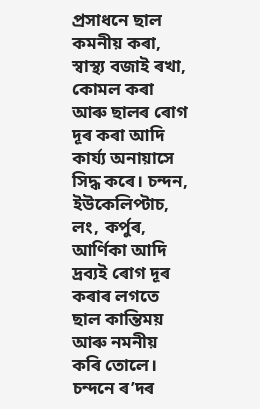প্ৰসাধনে ছাল কমনীয় কৰা, স্বাস্থ্য বজাই ৰখা, কোমল কৰা আৰু ছালৰ ৰোগ দূৰ কৰা আদি কাৰ্য্য অনায়াসে সিদ্ধ কৰে। চন্দন, ইউকেলিপ্টাচ, লং, কৰ্পুৰ, আৰ্ণিকা আদি দ্ৰব্যই ৰোগ দূৰ কৰাৰ লগতে ছাল কান্তিময় আৰু নমনীয় কৰি তোলে। চন্দনে ৰ’দৰ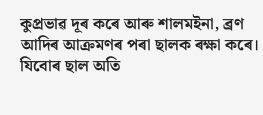কুপ্ৰভাৱ দূৰ কৰে আৰু শালমইনা, ব্ৰণ আদিৰ আক্ৰমণৰ পৰা ছালক ৰক্ষা কৰে। যিবোৰ ছাল অতি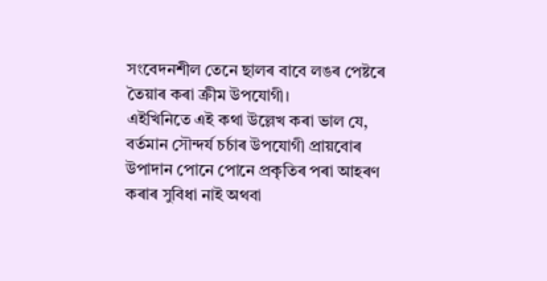সংবেদনশীল তেনে ছালৰ বাবে লঙৰ পেষ্টৰে তৈয়াৰ কৰা ক্ৰীম উপযোগী।
এইখিনিতে এই কথা উল্লেখ কৰা ভাল যে, বৰ্তমান সৌন্দৰ্য চৰ্চাৰ উপযোগী প্ৰায়বোৰ উপাদান পোনে পোনে প্ৰকৃতিৰ পৰা আহৰণ কৰাৰ সুবিধা নাই অথবা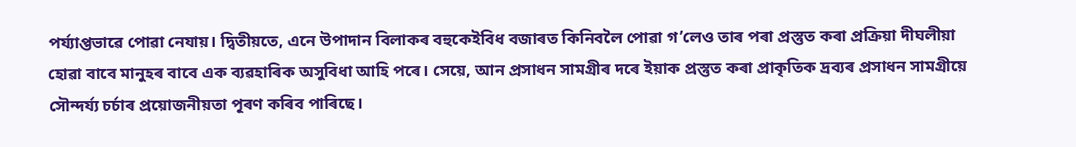পৰ্য্যাপ্তভাৱে পোৱা নেযায়। দ্বিতীয়তে, এনে উপাদান বিলাকৰ বহুকেইবিধ বজাৰত কিনিবলৈ পোৱা গ’লেও তাৰ পৰা প্ৰস্তুত কৰা প্ৰক্ৰিয়া দীঘলীয়া হোৱা বাবে মানুহৰ বাবে এক ব্যৱহাৰিক অসুবিধা আহি পৰে। সেয়ে, আন প্ৰসাধন সামগ্ৰীৰ দৰে ইয়াক প্ৰস্তুত কৰা প্ৰাকৃতিক দ্ৰব্যৰ প্ৰসাধন সামগ্ৰীয়ে সৌন্দৰ্য্য চৰ্চাৰ প্ৰয়োজনীয়তা পূৰণ কৰিব পাৰিছে।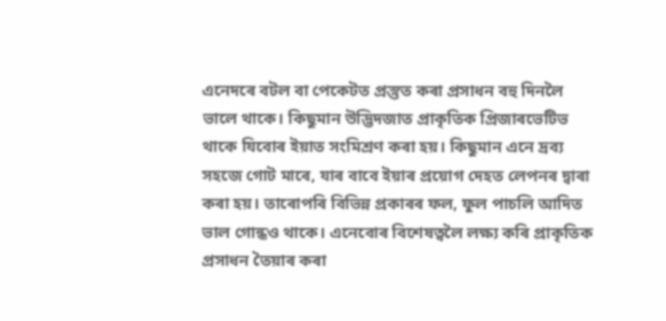এনেদৰে বটল বা পেকেটত প্ৰস্তুত কৰা প্ৰসাধন বহু দিনলৈ ভালে থাকে। কিছুমান উদ্ভিদজাত প্ৰাকৃতিক প্ৰিজাৰভেটিভ থাকে যিবোৰ ইয়াত সংমিশ্ৰণ কৰা হয়। কিছুমান এনে দ্ৰব্য সহজে গোট মাৰে, যাৰ বাবে ইয়াৰ প্ৰয়োগ দেহত লেপনৰ দ্বাৰা কৰা হয়। তাৰোপৰি বিভিন্ন প্ৰকাৰৰ ফল, ফুল পাচলি আদিত ভাল গোন্ধও থাকে। এনেবোৰ বিশেষত্বলৈ লক্ষ্য কৰি প্ৰাকৃতিক প্ৰসাধন তৈয়াৰ কৰা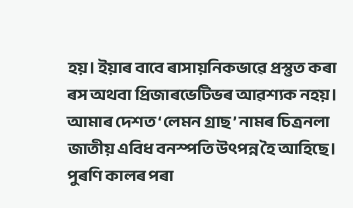হয়। ইয়াৰ বাবে ৰাসায়নিকভাৱে প্ৰস্তুত কৰা ৰস অথবা প্ৰিজাৰভেটিভৰ আৱশ্যক নহয়। আমাৰ দেশত ‘লেমন গ্ৰাছ’ নামৰ চিত্ৰনলা জাতীয় এবিধ বনস্পতি উৎপন্ন হৈ আহিছে। পুৰণি কালৰ পৰা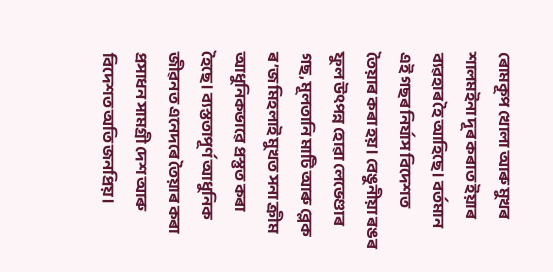ৰোমকূপ খোলা আৰু মুখৰ শালমইনা দূৰ কৰাত ইয়াৰ ব্যৱহাৰ হৈ আহিছে। বৰ্তমান এই গছৰ নিৰ্যাস বিদেশত তৈয়াৰ কৰা হয়। বেঙুনীয়া ৰঙৰ ফুল উৎপন্ন হোৱা লেভেণ্ডাৰ গছ, মূলতানি মাটি আৰু ব্লেক ৰ’জ মিহলাই মুখত সনা ক্ৰীম আধুনিকভাৱে প্ৰস্তুত কৰা হৈছে। ব্যস্ততাপূৰ্ণ আধুনিক জীৱনত এনেদৰে তৈয়াৰ কৰা প্ৰসাধন সামগ্ৰী দেশ আৰু বিদেশত অতি জনপ্ৰিয়।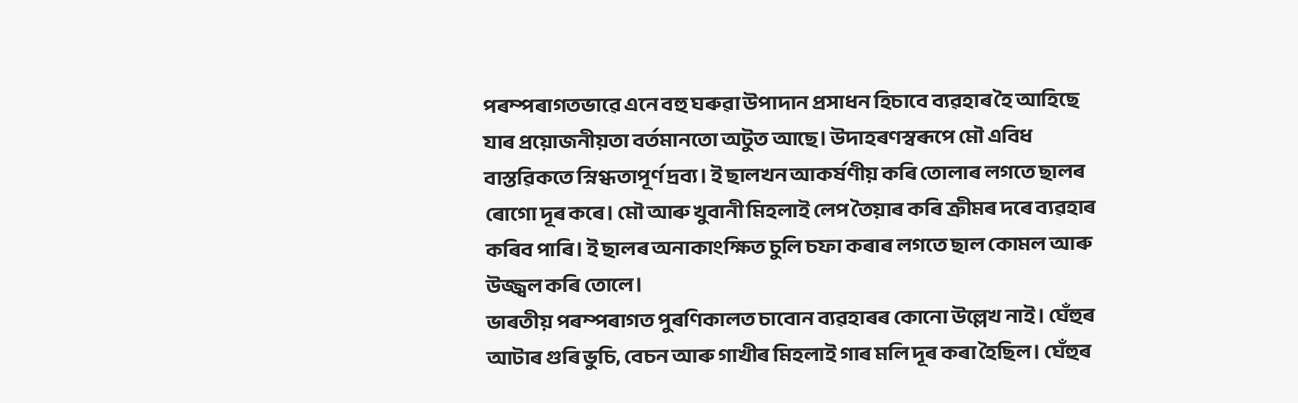পৰম্পৰাগতভাৱে এনে বহু ঘৰুৱা উপাদান প্ৰসাধন হিচাবে ব্যৱহাৰ হৈ আহিছে যাৰ প্ৰয়োজনীয়তা বৰ্তমানতো অটুত আছে। উদাহৰণস্বৰূপে মৌ এবিধ বাস্তৱিকতে স্নিগ্ধতাপূৰ্ণ দ্ৰব্য। ই ছালখন আকৰ্ষণীয় কৰি তোলাৰ লগতে ছালৰ ৰোগো দূৰ কৰে। মৌ আৰু খুবানী মিহলাই লেপ তৈয়াৰ কৰি ক্ৰীমৰ দৰে ব্যৱহাৰ কৰিব পাৰি। ই ছালৰ অনাকাংক্ষিত চুলি চফা কৰাৰ লগতে ছাল কোমল আৰু উজ্জ্বল কৰি তোলে।
ভাৰতীয় পৰম্পৰাগত পুৰণিকালত চাবোন ব্যৱহাৰৰ কোনো উল্লেখ নাই। ঘেঁহুৰ আটাৰ গুৰি ভুচি, বেচন আৰু গাখীৰ মিহলাই গাৰ মলি দূৰ কৰা হৈছিল। ঘেঁহুৰ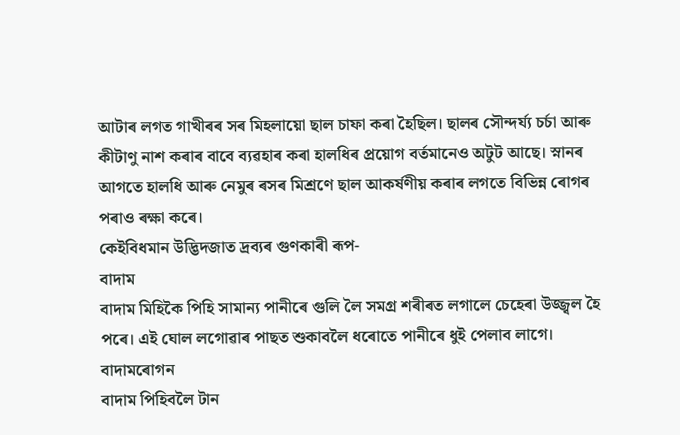আটাৰ লগত গাখীৰৰ সৰ মিহলায়ো ছাল চাফা কৰা হৈছিল। ছালৰ সৌন্দৰ্য্য চৰ্চা আৰু কীটাণু নাশ কৰাৰ বাবে ব্যৱহাৰ কৰা হালধিৰ প্ৰয়োগ বৰ্তমানেও অটুট আছে। স্নানৰ আগতে হালধি আৰু নেমুৰ ৰসৰ মিশ্ৰণে ছাল আকৰ্ষণীয় কৰাৰ লগতে বিভিন্ন ৰোগৰ পৰাও ৰক্ষা কৰে।
কেইবিধমান উদ্ভিদজাত দ্ৰব্যৰ গুণকাৰী ৰূপ-
বাদাম
বাদাম মিহিকৈ পিহি সামান্য পানীৰে গুলি লৈ সমগ্ৰ শৰীৰত লগালে চেহেৰা উজ্জ্বল হৈ পৰে। এই ঘোল লগোৱাৰ পাছত শুকাবলৈ ধৰোতে পানীৰে ধুই পেলাব লাগে।
বাদামৰোগন
বাদাম পিহিবলৈ টান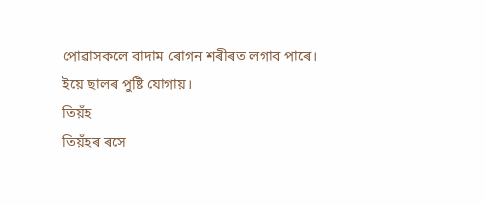পোৱাসকলে বাদাম ৰোগন শৰীৰত লগাব পাৰে। ইয়ে ছালৰ পুষ্টি যোগায়।
তিয়ঁহ
তিয়ঁহৰ ৰসে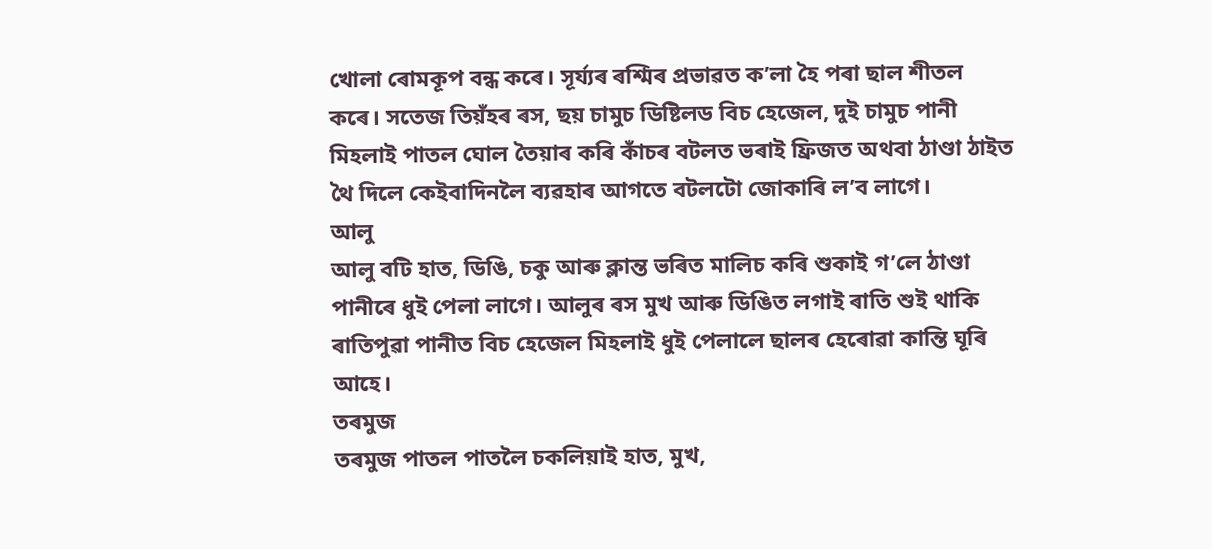খোলা ৰোমকূপ বন্ধ কৰে। সূৰ্য্যৰ ৰশ্মিৰ প্ৰভাৱত ক’লা হৈ পৰা ছাল শীতল কৰে। সতেজ তিয়ঁহৰ ৰস, ছয় চামুচ ডিষ্টিলড বিচ হেজেল, দুই চামুচ পানী মিহলাই পাতল ঘোল তৈয়াৰ কৰি কাঁচৰ বটলত ভৰাই ফ্ৰিজত অথবা ঠাণ্ডা ঠাইত থৈ দিলে কেইবাদিনলৈ ব্যৱহাৰ আগতে বটলটো জোকাৰি ল’ব লাগে।
আলু
আলু বটি হাত, ডিঙি, চকু আৰু ক্লান্ত ভৰিত মালিচ কৰি শুকাই গ’লে ঠাণ্ডা পানীৰে ধুই পেলা লাগে। আলুৰ ৰস মুখ আৰু ডিঙিত লগাই ৰাতি শুই থাকি ৰাতিপুৱা পানীত বিচ হেজেল মিহলাই ধুই পেলালে ছালৰ হেৰোৱা কান্তি ঘূৰি আহে।
তৰমুজ
তৰমুজ পাতল পাতলৈ চকলিয়াই হাত, মুখ,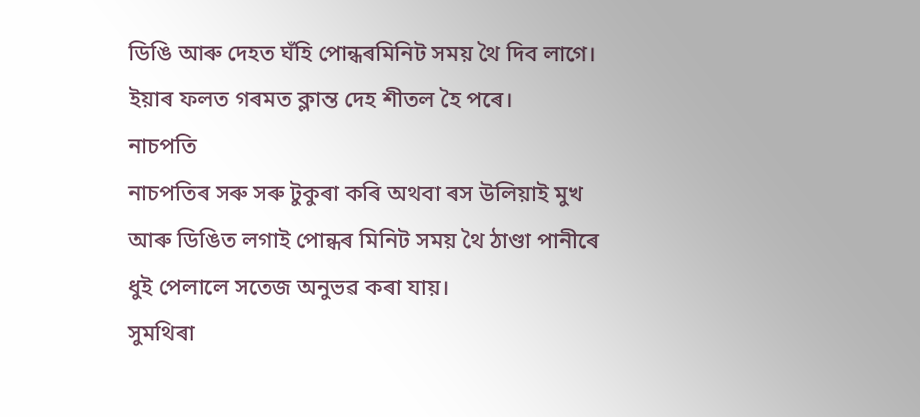ডিঙি আৰু দেহত ঘঁহি পোন্ধৰমিনিট সময় থৈ দিব লাগে। ইয়াৰ ফলত গৰমত ক্লান্ত দেহ শীতল হৈ পৰে।
নাচপতি
নাচপতিৰ সৰু সৰু টুকুৰা কৰি অথবা ৰস উলিয়াই মুখ আৰু ডিঙিত লগাই পোন্ধৰ মিনিট সময় থৈ ঠাণ্ডা পানীৰে ধুই পেলালে সতেজ অনুভৱ কৰা যায়।
সুমথিৰা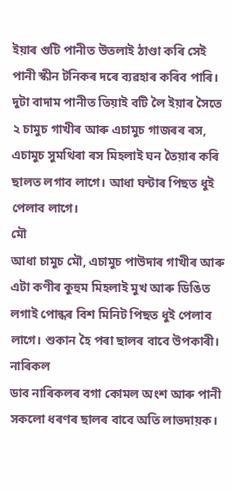ইয়াৰ গুটি পানীত উতলাই ঠাণ্ডা কৰি সেই পানী স্কীন টনিকৰ দৰে ব্যৱহাৰ কৰিব পাৰি। দুটা বাদাম পানীত তিয়াই বটি লৈ ইয়াৰ সৈতে ২ চামুচ গাখীৰ আৰু এচামুচ গাজৰৰ ৰস, এচামুচ সুমথিৰা ৰস মিহলাই ঘন তৈয়াৰ কৰি ছালত লগাব লাগে। আধা ঘন্টাৰ পিছত ধুই পেলাব লাগে।
মৌ
আধা চামুচ মৌ, এচামুচ পাউদাৰ গাখীৰ আৰু এটা কণীৰ কুহুম মিহলাই মুখ আৰু ডিঙিত লগাই পোন্ধৰ বিশ মিনিট পিছত ধুই পেলাব লাগে। শুকান হৈ পৰা ছালৰ বাবে উপকাৰী।
নাৰিকল
ডাব নাৰিকলৰ বগা কোমল অংশ আৰু পানী সকলো ধৰণৰ ছালৰ বাবে অতি লাভদায়ক।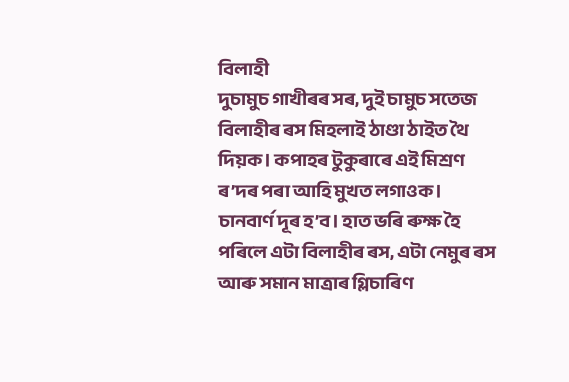বিলাহী
দুচামুচ গাখীৰৰ সৰ, দুই চামুচ সতেজ বিলাহীৰ ৰস মিহলাই ঠাণ্ডা ঠাইত থৈ দিয়ক। কপাহৰ টুকুৰাৰে এই মিশ্ৰণ ৰ’দৰ পৰা আহি মুখত লগাওক। চানবাৰ্ণ দূৰ হ’ব। হাত ভৰি ৰুক্ষ হৈ পৰিলে এটা বিলাহীৰ ৰস, এটা নেমুৰ ৰস আৰু সমান মাত্ৰাৰ গ্লিচাৰিণ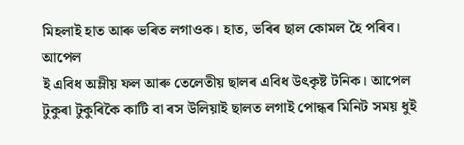মিহলাই হাত আৰু ভৰিত লগাওক। হাত, ভৰিৰ ছাল কোমল হৈ পৰিব।
আপেল
ই এবিধ অম্লীয় ফল আৰু তেলেতীয় ছালৰ এবিধ উৎকৃষ্ট টনিক। আপেল টুকুৰা টুকুৰিকৈ কাটি বা ৰস উলিয়াই ছালত লগাই পোন্ধৰ মিনিট সময় ধুই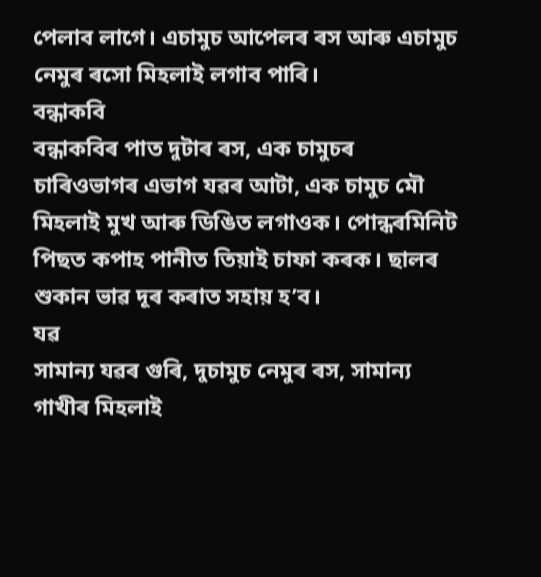পেলাব লাগে। এচামুচ আপেলৰ ৰস আৰু এচামুচ নেমুৰ ৰসো মিহলাই লগাব পাৰি।
বন্ধাকবি
বন্ধাকবিৰ পাত দুটাৰ ৰস, এক চামুচৰ চাৰিওভাগৰ এভাগ যৱৰ আটা, এক চামুচ মৌ মিহলাই মুখ আৰু ডিঙিত লগাওক। পোন্ধৰমিনিট পিছত কপাহ পানীত তিয়াই চাফা কৰক। ছালৰ শুকান ভাৱ দূৰ কৰাত সহায় হ’ব।
যৱ
সামান্য যৱৰ গুৰি, দুচামুচ নেমুৰ ৰস, সামান্য গাখীৰ মিহলাই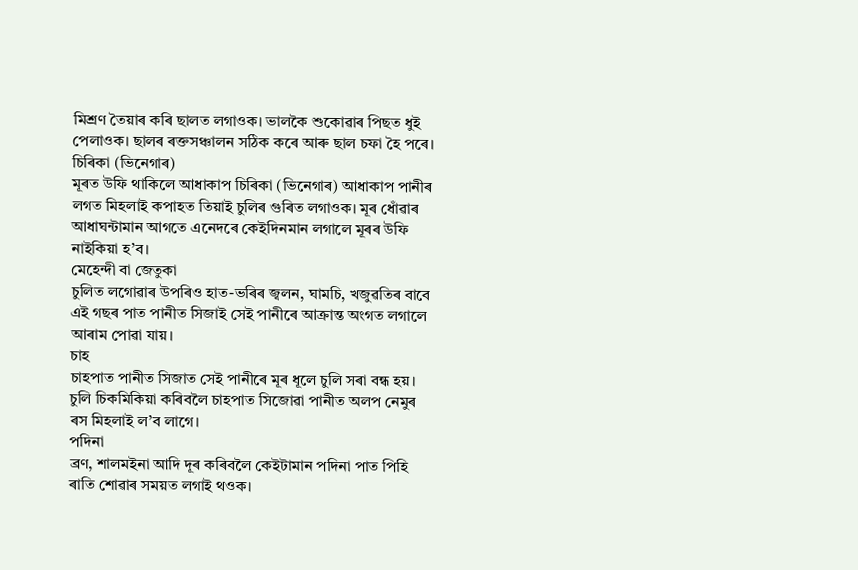মিশ্ৰণ তৈয়াৰ কৰি ছালত লগাওক। ভালকৈ শুকোৱাৰ পিছত ধুই পেলাওক। ছালৰ ৰক্তসঞ্চালন সঠিক কৰে আৰু ছাল চফা হৈ পৰে।
চিৰিকা (ভিনেগাৰ)
মূৰত উফি থাকিলে আধাকাপ চিৰিকা (ভিনেগাৰ) আধাকাপ পানীৰ লগত মিহলাই কপাহত তিয়াই চুলিৰ গুৰিত লগাওক। মূৰ ধোঁৱাৰ আধাঘন্টামান আগতে এনেদৰে কেইদিনমান লগালে মূৰৰ উফি নাইকিয়া হ’ব।
মেহেন্দী বা জেতুকা
চুলিত লগোৱাৰ উপৰিও হাত-ভৰিৰ জ্বলন, ঘামচি, খজুৱতিৰ বাবে এই গছৰ পাত পানীত সিজাই সেই পানীৰে আক্ৰান্ত অংগত লগালে আৰাম পোৱা যায়।
চাহ
চাহপাত পানীত সিজাত সেই পানীৰে মূৰ ধূলে চুলি সৰা বন্ধ হয়। চুলি চিকমিকিয়া কৰিবলৈ চাহপাত সিজোৱা পানীত অলপ নেমুৰ ৰস মিহলাই ল’ব লাগে।
পদিনা
ব্ৰণ, শালমইনা আদি দূৰ কৰিবলৈ কেইটামান পদিনা পাত পিহি ৰাতি শোৱাৰ সময়ত লগাই থওক।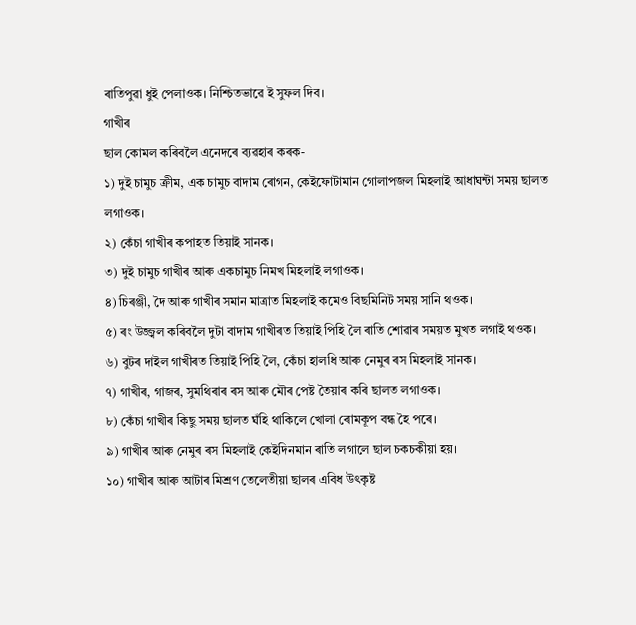ৰাতিপুৱা ধুই পেলাওক। নিশ্চিতভাৱে ই সুফল দিব।
গাখীৰ
ছাল কোমল কৰিবলৈ এনেদৰে ব্যৱহাৰ কৰক-
১) দুই চামুচ ক্ৰীম, এক চামুচ বাদাম ৰোগন, কেইফোটামান গোলাপজল মিহলাই আধাঘন্টা সময় ছালত লগাওক।
২) কেঁচা গাখীৰ কপাহত তিয়াই সানক।
৩) দুই চামুচ গাখীৰ আৰু একচামুচ নিমখ মিহলাই লগাওক।
৪) চিৰঞ্জী, দৈ আৰু গাখীৰ সমান মাত্ৰাত মিহলাই কমেও বিছমিনিট সময় সানি থওক।
৫) ৰং উজ্জ্বল কৰিবলৈ দুটা বাদাম গাখীৰত তিয়াই পিহি লৈ ৰাতি শোৱাৰ সময়ত মুখত লগাই থওক।
৬) বুটৰ দাইল গাখীৰত তিয়াই পিহি লৈ, কেঁচা হালধি আৰু নেমুৰ ৰস মিহলাই সানক।
৭) গাখীৰ, গাজৰ, সুমথিৰাৰ ৰস আৰু মৌৰ পেষ্ট তৈয়াৰ কৰি ছালত লগাওক।
৮) কেঁচা গাখীৰ কিছু সময় ছালত ঘঁহি থাকিলে খোলা ৰোমকূপ বন্ধ হৈ পৰে।
৯) গাখীৰ আৰু নেমুৰ ৰস মিহলাই কেইদিনমান ৰাতি লগালে ছাল চকচকীয়া হয়।
১০) গাখীৰ আৰু আটাৰ মিশ্ৰণ তেলেতীয়া ছালৰ এবিধ উৎকৃষ্ট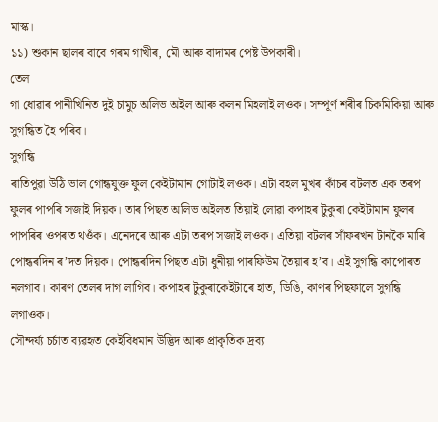মাস্ক।
১১) শুকান ছালৰ বাবে গৰম গাখীৰ, মৌ আৰু বাদামৰ পেষ্ট উপকাৰী।
তেল
গা ধোৱাৰ পানীখিনিত দুই চামুচ অলিভ অইল আৰু কলন মিহলাই লওক। সম্পূৰ্ণ শৰীৰ চিকমিকিয়া আৰু সুগন্ধিত হৈ পৰিব।
সুগন্ধি
ৰাতিপুৱা উঠি ভাল গোন্ধযুক্ত ফুল কেইটামান গোটাই লওক। এটা বহল মুখৰ কাঁচৰ বটলত এক তৰপ ফুলৰ পাপৰি সজাই দিয়ক। তাৰ পিছত অলিভ অইলত তিয়াই লোৱা কপাহৰ টুকুৰা কেইটামান ফুলৰ পাপৰিৰ ওপৰত থওঁক। এনেদৰে আৰু এটা তৰপ সজাই লওক। এতিয়া বটলৰ সাঁফৰখন টানকৈ মাৰি পোন্ধৰদিন ৰ’দত দিয়ক। পোন্ধৰদিন পিছত এটা ধুনীয়া পাৰফিউম তৈয়াৰ হ’ব। এই সুগন্ধি কাপোৰত নলগাব। কাৰণ তেলৰ দাগ লাগিব। কপাহৰ টুকুৰাকেইটাৰে হাত, ডিঙি, কাণৰ পিছফালে সুগন্ধি লগাওক।
সৌন্দৰ্য্য চৰ্চাত ব্যৱহৃত কেইবিধমান উদ্ভিদ আৰু প্ৰাকৃতিক দ্ৰব্য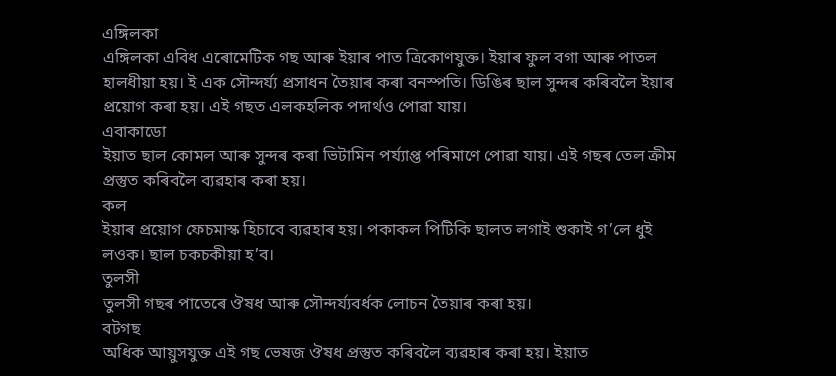এঙ্গিলকা
এঙ্গিলকা এবিধ এৰোমেটিক গছ আৰু ইয়াৰ পাত ত্ৰিকোণযুক্ত। ইয়াৰ ফুল বগা আৰু পাতল হালধীয়া হয়। ই এক সৌন্দৰ্য্য প্ৰসাধন তৈয়াৰ কৰা বনস্পতি। ডিঙিৰ ছাল সুন্দৰ কৰিবলৈ ইয়াৰ প্ৰয়োগ কৰা হয়। এই গছত এলকহলিক পদাৰ্থও পোৱা যায়।
এবাকাডো
ইয়াত ছাল কোমল আৰু সুন্দৰ কৰা ভিটামিন পৰ্য্যাপ্ত পৰিমাণে পোৱা যায়। এই গছৰ তেল ক্ৰীম প্ৰস্তুত কৰিবলৈ ব্যৱহাৰ কৰা হয়।
কল
ইয়াৰ প্ৰয়োগ ফেচমাস্ক হিচাবে ব্যৱহাৰ হয়। পকাকল পিটিকি ছালত লগাই শুকাই গ’লে ধুই লওক। ছাল চকচকীয়া হ’ব।
তুলসী
তুলসী গছৰ পাতেৰে ঔষধ আৰু সৌন্দৰ্য্যবৰ্ধক লোচন তৈয়াৰ কৰা হয়।
বটগছ
অধিক আয়ুসযুক্ত এই গছ ভেষজ ঔষধ প্ৰস্তুত কৰিবলৈ ব্যৱহাৰ কৰা হয়। ইয়াত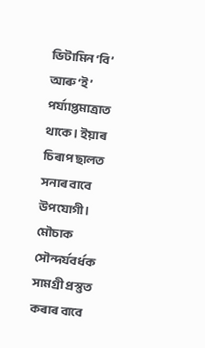ভিটামিন ‘বি’ আৰু ‘ই’ পৰ্য্যাপ্তমাত্ৰাত থাকে। ইয়াৰ চিৰাপ ছালত সনাৰ বাবে উপযোগী।
মৌচাক
সৌন্দৰ্যবৰ্ধক সামগ্ৰী প্ৰস্তুত কৰাৰ বাবে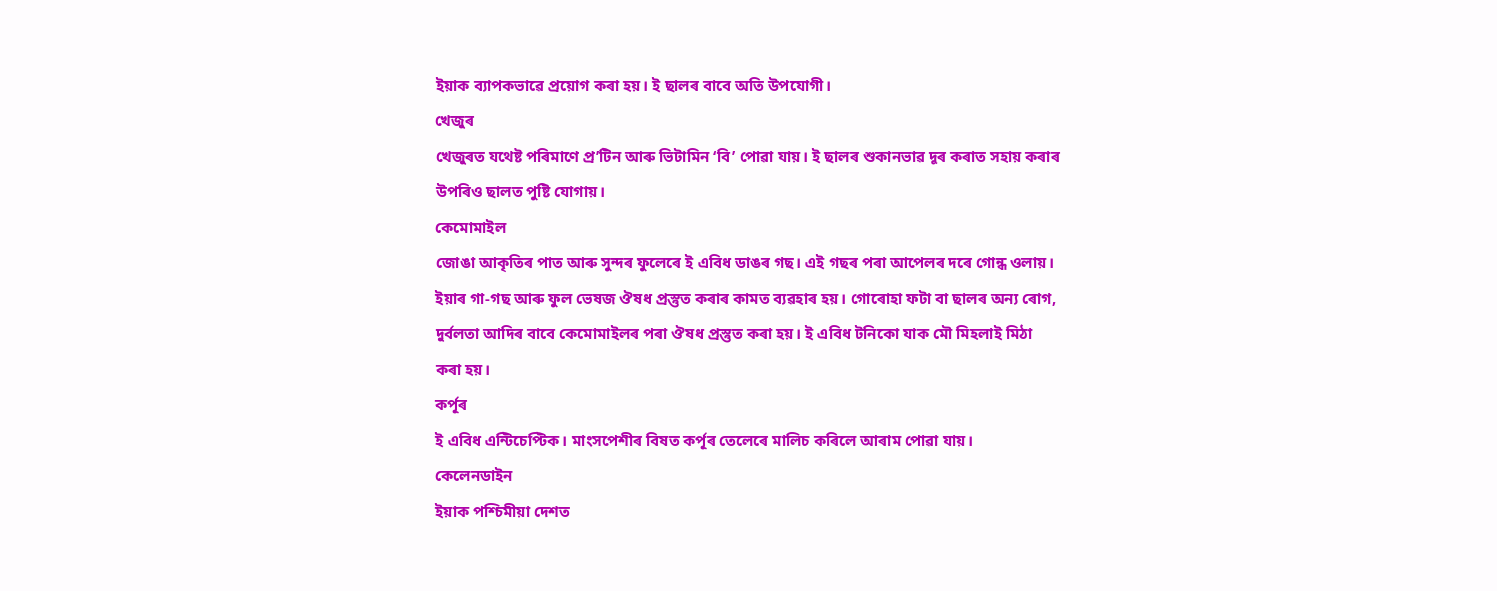ইয়াক ব্যাপকভাৱে প্ৰয়োগ কৰা হয়। ই ছালৰ বাবে অতি উপযোগী।
খেজুৰ
খেজুৰত যথেষ্ট পৰিমাণে প্ৰ’টিন আৰু ভিটামিন ‘বি’ পোৱা যায়। ই ছালৰ শুকানভাৱ দূৰ কৰাত সহায় কৰাৰ উপৰিও ছালত পুষ্টি যোগায়।
কেমোমাইল
জোঙা আকৃতিৰ পাত আৰু সুন্দৰ ফুলেৰে ই এবিধ ডাঙৰ গছ। এই গছৰ পৰা আপেলৰ দৰে গোন্ধ ওলায়। ইয়াৰ গা-গছ আৰু ফুল ভেষজ ঔষধ প্ৰস্তুত কৰাৰ কামত ব্যৱহাৰ হয়। গোৰোহা ফটা বা ছালৰ অন্য ৰোগ, দুৰ্বলতা আদিৰ বাবে কেমোমাইলৰ পৰা ঔষধ প্ৰস্তুত কৰা হয়। ই এবিধ টনিকো যাক মৌ মিহলাই মিঠা কৰা হয়।
কৰ্পূৰ
ই এবিধ এন্টিচেপ্টিক। মাংসপেশীৰ বিষত কৰ্পূৰ তেলেৰে মালিচ কৰিলে আৰাম পোৱা যায়।
কেলেনডাইন
ইয়াক পশ্চিমীয়া দেশত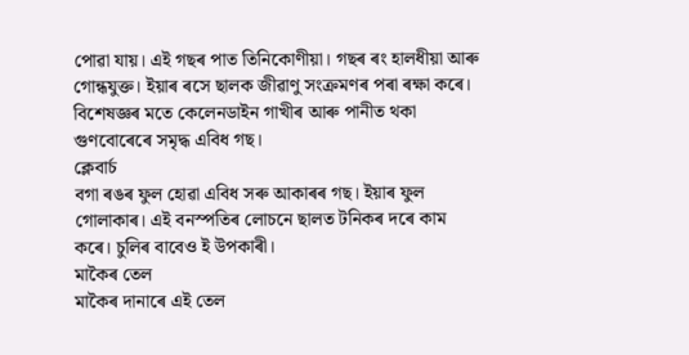পোৱা যায়। এই গছৰ পাত তিনিকোণীয়া। গছৰ ৰং হালধীয়া আৰু গোন্ধযুক্ত। ইয়াৰ ৰসে ছালক জীৱাণু সংক্ৰমণৰ পৰা ৰক্ষা কৰে। বিশেষজ্ঞৰ মতে কেলেনডাইন গাখীৰ আৰু পানীত থকা গুণবোৰেৰে সমৃদ্ধ এবিধ গছ।
ক্লেবাৰ্চ
বগা ৰঙৰ ফুল হোৱা এবিধ সৰু আকাৰৰ গছ। ইয়াৰ ফুল গোলাকাৰ। এই বনস্পতিৰ লোচনে ছালত টনিকৰ দৰে কাম কৰে। চুলিৰ বাবেও ই উপকাৰী।
মাকৈৰ তেল
মাকৈৰ দানাৰে এই তেল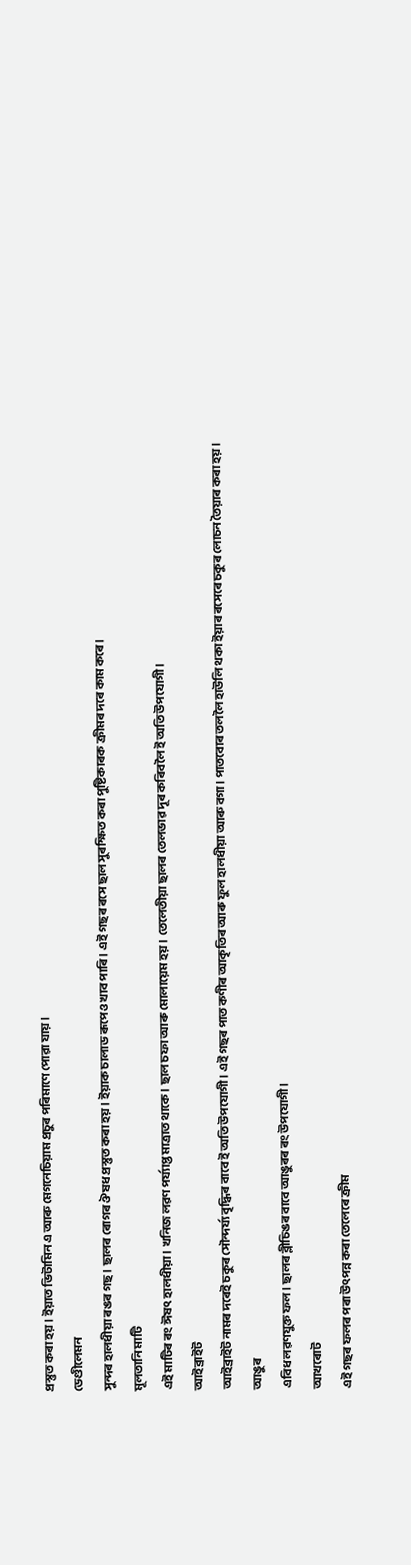প্ৰস্তুত কৰা হয়। ইয়াত ভিটামিন এ আৰু মেগনেচিয়াম প্ৰচুৰ পৰিমাণে পোৱা যায়।
ডেণ্ডীলেমন
সুন্দৰ হালধীয়া ৰঙৰ গছ। ছালৰ ৰোগৰ ঔষধ প্ৰস্তুত কৰা হয়। ইয়াক চালাড ৰূপেও খাব পাৰি। এই গছৰ ৰসে ছাল সুৰক্ষিত কৰা পুষ্টিকাৰক ক্ৰীমৰ দৰে কাম কৰে।
মূলতানি মাটি
এই মাটিৰ ৰং ঈষৎ হালধীয়া। খনিজ লৱণ পৰ্য্যাপ্ত মাত্ৰাত থাকে। ছাল চফা আৰু মোলায়েম হয়। তেলেতীয়া ছালৰ তেলভাৱ দূৰ কৰিবলৈ ই অতি উপযোগী।
আইব্ৰাইট
আইব্ৰাইট নামৰ দৰেই চকুৰ সৌন্দৰ্য্য বৃদ্ধিৰ বাবে ই অতি উপযোগী। এই গছৰ পাত কণীৰ আকৃতিৰ আৰু ফুল হালধীয়া আৰু বগা। পাতবোৰ তললৈ হাউলি থকা ইয়াৰ ৰসেৰে চকুৰ লোচন তৈয়াৰ কৰা হয়।
আঙুৰ
এবিধ লৱণযুক্ত ফল। ছালৰ ব্লীচিঙৰ বাবে আঙুৰৰ ৰং উপযোগী।
আখৰোট
এই গছৰ ফলৰ পৰা উৎপন্ন কৰা তেলেৰে ক্ৰীম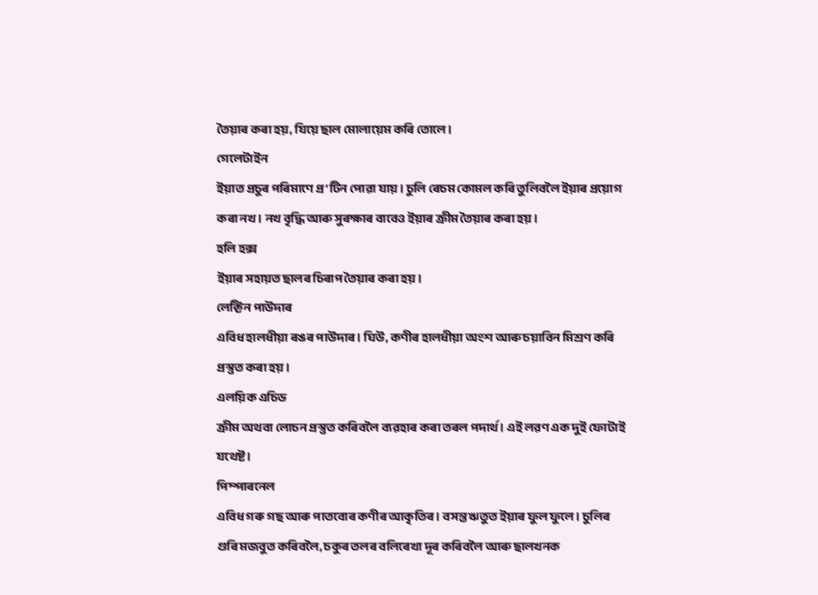তৈয়াৰ কৰা হয়, যিয়ে ছাল মোলায়েম কৰি তোলে।
গেলেটাইন
ইয়াত প্ৰচুৰ পৰিমাণে প্ৰ’টিন পোৱা যায়। চুলি ৰেচম কোমল কৰি তুলিবলৈ ইয়াৰ প্ৰয়োগ কৰা নখ। নখ বৃদ্ধি আৰু সুৰক্ষাৰ বাবেও ইয়াৰ ক্ৰীম তৈয়াৰ কৰা হয়।
হলি হক্স
ইয়াৰ সহায়ত ছালৰ চিৰাপ তৈয়াৰ কৰা হয়।
লেক্টিন পাউদাৰ
এবিধ হালধীয়া ৰঙৰ পাউদাৰ। ঘিউ, কণীৰ হালধীয়া অংশ আৰু চয়াবিন মিশ্ৰণ কৰি প্ৰস্তুত কৰা হয়।
এলয়িক এচিড
ক্ৰীম অথবা লোচন প্ৰস্তুত কৰিবলৈ ব্যৱহাৰ কৰা তৰল পদাৰ্থ। এই লৱণ এক দুই ফোটাই যথেষ্ট।
পিম্পাৰনেল
এবিধ গৰু গছ আৰু পাতবোৰ কণীৰ আকৃতিৰ। বসন্ত ঋতুত ইয়াৰ ফুল ফুলে। চুলিৰ গুৰি মজবুত কৰিবলৈ, চকুৰ তলৰ বলিৰেখা দূৰ কৰিবলৈ আৰু ছালখনক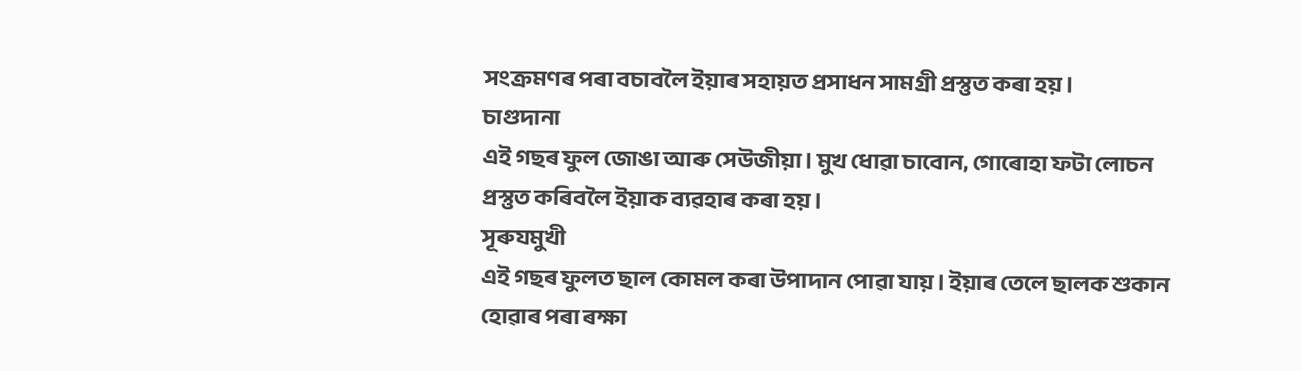সংক্ৰমণৰ পৰা বচাবলৈ ইয়াৰ সহায়ত প্ৰসাধন সামগ্ৰী প্ৰস্তুত কৰা হয়।
চাগুদানা
এই গছৰ ফুল জোঙা আৰু সেউজীয়া। মুখ ধোৱা চাবোন, গোৰোহা ফটা লোচন প্ৰস্তুত কৰিবলৈ ইয়াক ব্যৱহাৰ কৰা হয়।
সূৰুযমুখী
এই গছৰ ফুলত ছাল কোমল কৰা উপাদান পোৱা যায়। ইয়াৰ তেলে ছালক শুকান হোৱাৰ পৰা ৰক্ষা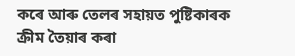কৰে আৰু তেলৰ সহায়ত পুষ্টিকাৰক ক্ৰীম তৈয়াৰ কৰা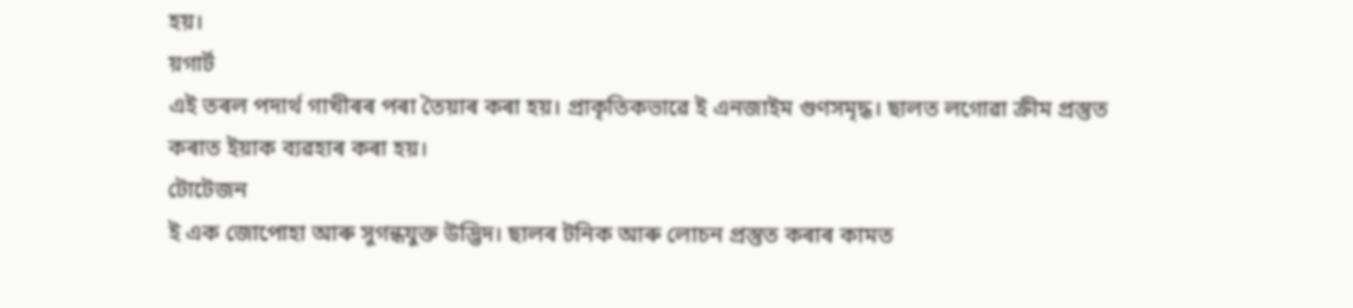হয়।
য়গাৰ্ট
এই তৰল পদাৰ্থ গাখীৰৰ পৰা তৈয়াৰ কৰা হয়। প্ৰাকৃতিকভাৱে ই এনজাইম গুণসমৃদ্ধ। ছালত লগোৱা ক্ৰীম প্ৰস্তুত কৰাত ইয়াক ব্যৱহাৰ কৰা হয়।
টোটেজন
ই এক জোপোহা আৰু সুগন্ধযুক্ত উদ্ভিদ। ছালৰ টনিক আৰু লোচন প্ৰস্তুত কৰাৰ কামত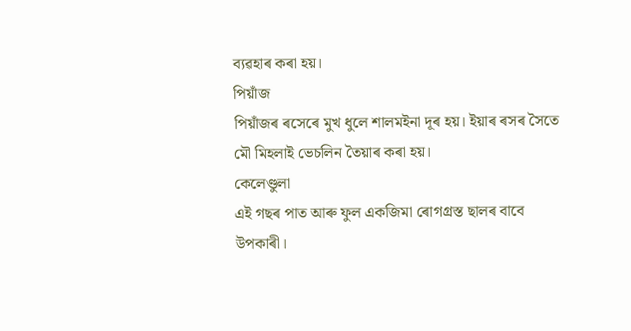ব্যৱহাৰ কৰা হয়।
পিয়াঁজ
পিয়াঁজৰ ৰসেৰে মুখ ধুলে শালমইনা দূৰ হয়। ইয়াৰ ৰসৰ সৈতে মৌ মিহলাই ভেচলিন তৈয়াৰ কৰা হয়।
কেলেণ্ডুলা
এই গছৰ পাত আৰু ফুল একজিমা ৰোগগ্ৰস্ত ছালৰ বাবে উপকাৰী।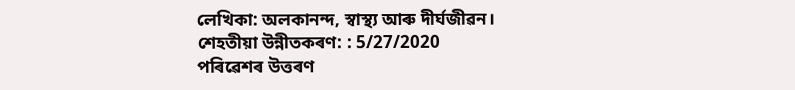লেখিকা: অলকানন্দ, স্বাস্থ্য আৰু দীৰ্ঘজীৱন।
শেহতীয়া উন্নীতকৰণ: : 5/27/2020
পৰিৱেশৰ উত্তৰণ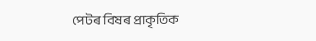পেটৰ বিষৰ প্ৰাকৃতিক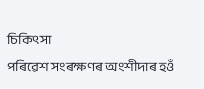চিকিৎসা
পৰিৱেশ সংৰক্ষণৰ অংশীদাৰ হওঁ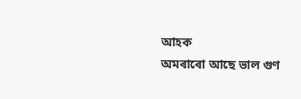আহক
অমৰাৰো আছে ভাল গুণ